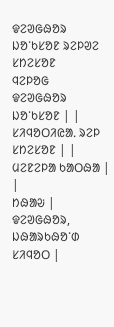ᱫᱮᱣᱜᱷᱚᱨ ᱡᱚᱸᱠᱥᱚᱱ ᱨᱮᱞᱣᱮ ᱥᱴᱮᱥᱚᱱ
ᱧᱮᱞᱚᱜ
ᱫᱮᱣᱜᱷᱚᱨ ᱡᱚᱸᱠᱥᱚᱱ | |
ᱥᱤᱧᱚᱛᱤᱭᱟᱹ ᱨᱮᱞ ᱥᱴᱮᱥᱚᱱ | |
ᱢᱮᱱᱮᱞᱟ ᱠᱟᱛᱷᱟ | |
ᱴᱷᱟᱶ | ᱫᱮᱣᱜᱷᱚᱨ, ᱡᱷᱟᱨᱠᱷᱚᱸᱰ ᱥᱤᱧᱚᱛ |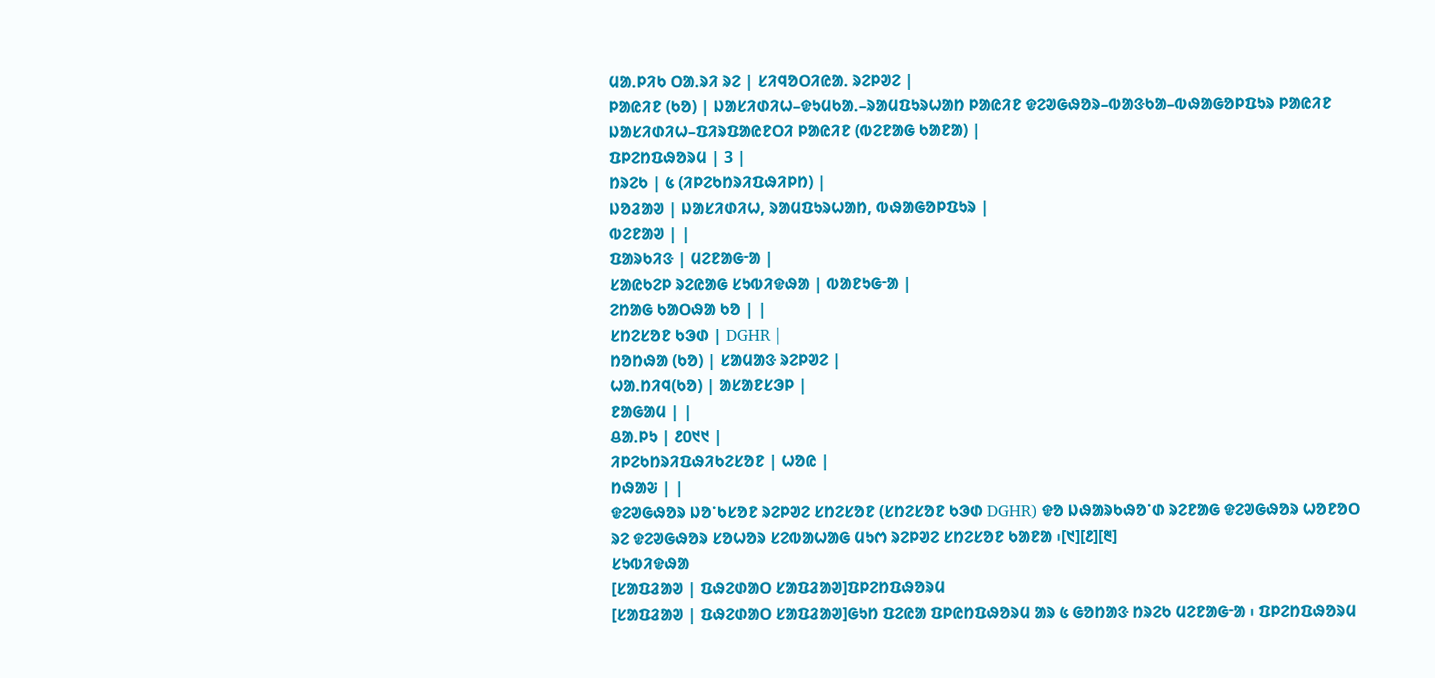ᱢᱟᱹᱞᱤᱠ ᱛᱟᱹᱨᱤ ᱨᱮ | ᱥᱤᱧᱚᱛᱤᱭᱟᱹ ᱨᱮᱞᱣᱮ |
ᱞᱟᱭᱤᱱ (ᱠᱚ) | ᱡᱟᱥᱤᱰᱤᱦ–ᱫᱩᱢᱠᱟᱹ–ᱨᱟᱢᱯᱩᱨᱦᱟᱴ ᱞᱟᱭᱤᱱ ᱫᱮᱣᱜᱷᱚᱨ–ᱵᱟᱝᱠᱟ–ᱵᱷᱟᱜᱚᱞᱯᱩᱨ ᱞᱟᱭᱤᱱ ᱡᱟᱥᱤᱰᱤᱦ–ᱯᱤᱨᱯᱟᱭᱱᱛᱤ ᱞᱟᱭᱤᱱ (ᱵᱮᱱᱟᱜ ᱠᱟᱱᱟ) |
ᱯᱞᱮᱴᱯᱷᱚᱨᱢ | 3 |
ᱴᱨᱮᱠ | ᱕ (ᱤᱞᱮᱠᱴᱨᱤᱯᱷᱤᱞᱴ) |
ᱡᱚᱲᱟᱣ | ᱡᱟᱥᱤᱰᱤᱦ, ᱨᱟᱢᱯᱩᱨᱦᱟᱴ, ᱵᱷᱟᱜᱚᱞᱯᱩᱨ |
ᱵᱮᱱᱟᱣ | |
ᱯᱟᱨᱠᱤᱝ | ᱢᱮᱱᱟᱜᱼᱟ |
ᱥᱟᱭᱠᱮᱞ ᱨᱮᱭᱟᱜ ᱥᱩᱵᱤᱫᱷᱟ | ᱵᱟᱱᱩᱜᱼᱟ |
ᱮᱴᱟᱜ ᱠᱟᱛᱷᱟ ᱠᱚ | |
ᱥᱴᱮᱥᱚᱱ ᱠᱳᱰ | DGHR |
ᱴᱚᱴᱷᱟ (ᱠᱚ) | ᱥᱟᱢᱟᱝ ᱨᱮᱞᱣᱮ |
ᱦᱟᱹᱴᱤᱧ(ᱠᱚ) | ᱟᱥᱟᱱᱥᱳᱞ |
ᱱᱟᱜᱟᱢ | |
ᱪᱟᱹᱞᱩ | ᱒᱐᱑᱑ |
ᱤᱞᱮᱠᱴᱨᱤᱯᱷᱤᱠᱮᱥᱚᱱ | ᱦᱚᱭ |
ᱴᱷᱟᱶ | |
ᱫᱮᱣᱜᱷᱚᱨ ᱡᱚᱸᱠᱥᱚᱱ ᱨᱮᱞᱣᱮ ᱥᱴᱮᱥᱚᱱ (ᱥᱴᱮᱥᱚᱱ ᱠᱳᱰ DGHR) ᱫᱚ ᱡᱷᱟᱨᱠᱷᱚᱸᱰ ᱨᱮᱱᱟᱜ ᱫᱮᱣᱜᱷᱚᱨ ᱦᱚᱱᱚᱛ ᱨᱮ ᱫᱮᱣᱜᱷᱚᱨ ᱥᱚᱦᱚᱨ ᱥᱮᱵᱟᱦᱟᱜ ᱢᱩᱬ ᱨᱮᱞᱣᱮ ᱥᱴᱮᱥᱚᱱ ᱠᱟᱱᱟ ᱾[᱑][᱒][᱓]
ᱥᱩᱵᱤᱫᱷᱟ
[ᱥᱟᱯᱲᱟᱣ | ᱯᱷᱮᱰᱟᱛ ᱥᱟᱯᱲᱟᱣ]ᱯᱞᱮᱴᱯᱷᱚᱨᱢ
[ᱥᱟᱯᱲᱟᱣ | ᱯᱷᱮᱰᱟᱛ ᱥᱟᱯᱲᱟᱣ]ᱜᱩᱴ ᱯᱮᱭᱟ ᱯᱞᱭᱴᱯᱷᱚᱨᱢ ᱟᱨ ᱕ ᱜᱚᱴᱟᱝ ᱴᱨᱮᱠ ᱢᱮᱱᱟᱜᱼᱟ ᱾ ᱯᱞᱮᱴᱯᱷᱚᱨᱢ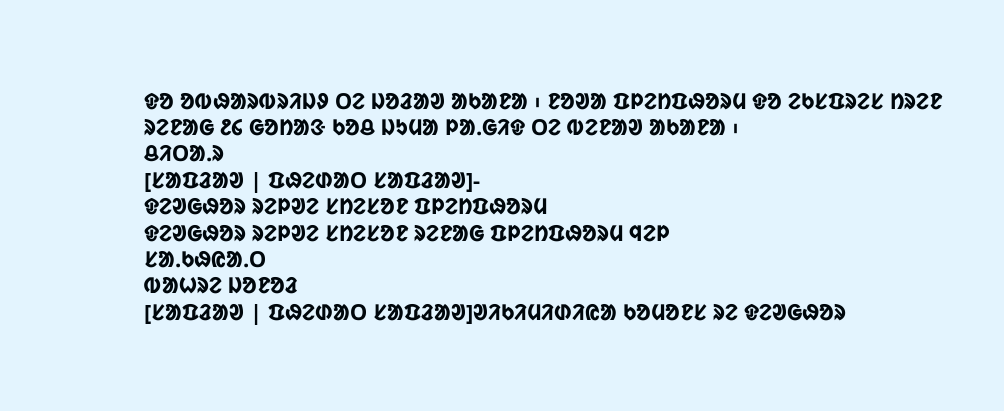ᱫᱚ ᱚᱵᱷᱟᱨᱵᱨᱤᱡᱽ ᱛᱮ ᱡᱚᱲᱟᱣ ᱟᱠᱟᱱᱟ ᱾ ᱱᱚᱣᱟ ᱯᱞᱮᱴᱯᱷᱚᱨᱢ ᱫᱚ ᱮᱠᱥᱯᱨᱮᱥ ᱴᱨᱮᱱ ᱨᱮᱱᱟᱜ ᱒᱔ ᱜᱚᱴᱟᱝ ᱠᱚᱪ ᱡᱩᱢᱟ ᱞᱟᱹᱜᱤᱫ ᱛᱮ ᱵᱮᱱᱟᱣ ᱟᱠᱟᱱᱟ ᱾
ᱪᱤᱛᱟᱹᱨ
[ᱥᱟᱯᱲᱟᱣ | ᱯᱷᱮᱰᱟᱛ ᱥᱟᱯᱲᱟᱣ]-
ᱫᱮᱣᱜᱷᱚᱨ ᱨᱮᱞᱣᱮ ᱥᱴᱮᱥᱚᱱ ᱯᱞᱮᱴᱯᱷᱚᱨᱢ
ᱫᱮᱣᱜᱷᱚᱨ ᱨᱮᱞᱣᱮ ᱥᱴᱮᱥᱚᱱ ᱨᱮᱱᱟᱜ ᱯᱞᱮᱴᱯᱷᱚᱨᱢ ᱧᱮᱞ
ᱥᱟᱹᱠᱷᱭᱟᱹᱛ
ᱵᱟᱦᱨᱮ ᱡᱚᱱᱚᱲ
[ᱥᱟᱯᱲᱟᱣ | ᱯᱷᱮᱰᱟᱛ ᱥᱟᱯᱲᱟᱣ]ᱣᱤᱠᱤᱢᱤᱰᱤᱭᱟ ᱠᱚᱢᱚᱱᱥ ᱨᱮ ᱫᱮᱣᱜᱷᱚᱨ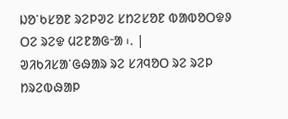ᱡᱚᱸᱠᱥᱚᱱ ᱨᱮᱞᱣᱮ ᱥᱴᱮᱥᱚᱱ ᱵᱟᱵᱚᱛᱫᱽ ᱛᱮ ᱨᱮᱫ ᱢᱮᱱᱟᱜᱼᱟ ᱾. |
ᱣᱤᱠᱤᱥᱟᱸᱜᱷᱟᱨ ᱨᱮ ᱥᱤᱧᱚᱛ ᱨᱮ ᱨᱮᱞ ᱴᱨᱮᱵᱷᱟᱞ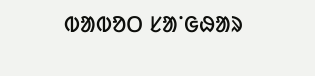ᱵᱟᱵᱚᱛ ᱥᱟᱸᱜᱷᱟᱨ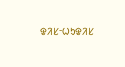ᱫᱤᱥᱼᱦᱩᱫᱤᱥ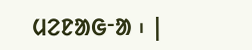ᱢᱮᱱᱟᱜᱼᱟ ᱾ |